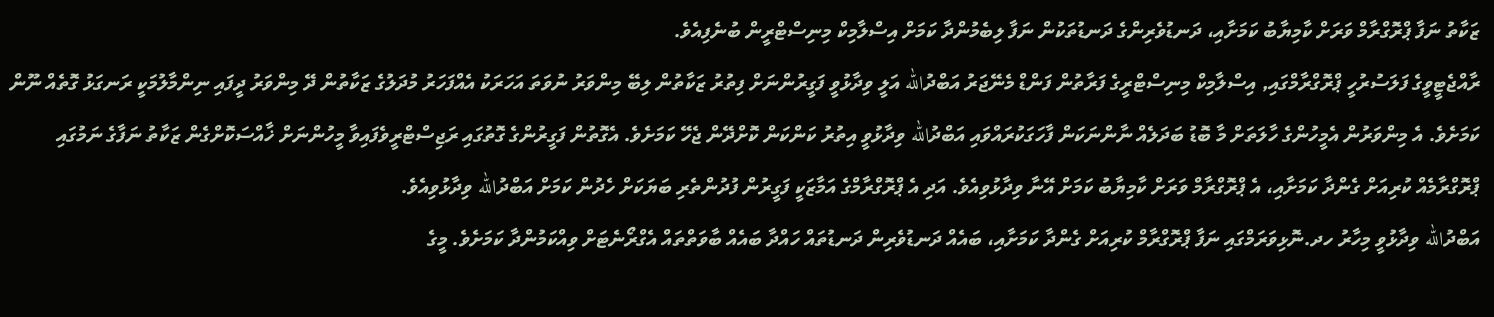ޒަކާތު ނަފާ ޕްރޮގްރާމް ވަރަށް ކާމިޔާބު ކަމަށާއި، ދަނޑުވެރިންގެ ދަނޑުތަކުން ނަފާ ލިބެމުންދާ ކަމަށް އިސްލާމިކް މިނިސްޓްރީން ބުނެފިއެވެ.
ރާއްޖެޓީވީގެ ފަލަސުރުހީ ޕްރޮގްރާމްގައި, އިސްލާމިކް މިނިސްޓްރީގެ ފަރާތުން ފަންޑް މެނޭޖަރު އަބްދުالله އަލީ ވިދާޅުވީ ފަގީރުންނަށް ފިތުރު ޒަކާތުން ލިބޭ މިންވަރު ނުވަތަ އަހަރަކު އެއްފަހަރު މުދަލުގެ ޒަކާތުން ދޭ މިންވަރު ދީފައި ނިންމާލުމަކީ ރަނގަޅު ގޮތެއް ނޫން ކަމަށެވެ. އެ މިންވަރުން އެމީހުންގެ ހާލަތަށް މާ ބޮޑު ބަދަލެއް ނާންނަކަން ފާހަގަކުރައްވައި އަބްދުالله ވިދާޅުވީ އިތުރު ކަންކަން ކޮށްދޭން ޖެހޭ ކަމަށެވެ. އެގޮތުން ފަގީރުންގެ ގޮތުގައި ރަޖިސްޓްރީވެފައިވާ މީހުންނަށް ޚާއްސަކޮށްގެން ޒަކާތު ނަފާގެ ނަމުގައި ޕްރޮގްރާމެއް ކުރިއަށް ގެންދާ ކަމަށާއި، އެ ޕްރޮގްރާމް ވަރަށް ކާމިޔާބު ކަމަށް އޭނާ ވިދާޅުވިއެވެ. އަދި އެ ޕްރޮގްރާމްގެ އަމާޒަކީ ފަގީރުން ފުދުންތެރި ބަޔަކަށް ހެދުން ކަމަށް އަބްދުالله ވިދާޅުވިއެވެ.
އަބްދުالله ވިދާޅުވީ މިހާރު ހދ.ނޮޅިވަރަމްގައި ނަފާ ޕްރޮގްރާމް ކުރިއަށް ގެންދާ ކަމަށާއި، ބައެއް ދަނޑުވެރިން ދަނޑުތައް ހައްދާ ބައެއް ބާވަތްތައް އެގްރޯނެޓަށް ވިއްކަމުންދާ ކަމަށެވެ. މީގެ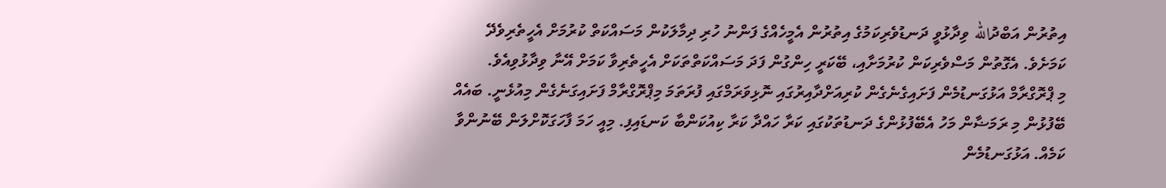އިތުރުން އަބްދުالله ވިދާޅުވީ ދަނޑުވެރިކަމުގެ އިތުރުން އެމީހެއްގެ ފަންނު ހުރި ދިމާލަކުން މަސައްކަތް ކުރުމަށް އެހީތެރިވެދޭ ކަމަށެވެ. އެގޮތުން މަސްވެރިކަން ކުރުމަށާއި، ބޭކަރީ ހިންގުން ފަދަ މަސައްކަތްތަކަށް އެހީތެރިވާ ކަމަށް އޭނާ ވިދާޅުވިއެވެ.
މި ޕްރޮގްރާމް އަޅުގަނޑުމެން ފަށައިގެނެގެން ކުރިއަށްދާއިރުގައި ނޮޅިވަރަމްގައި ފުރަތަމަ މިޕްރޮގްރާމް ފަށައިގަނެގެން މިއުޅެނީ. ބައެއް ބޭފުޅުން މި ރަމަޟާން މަހު އެބޭފުޅުންގެ ދަނޑުތަކުގައި ކަރާ ހައްދާ ކަރާ ކިއުކަންބާ ކަނޑައިފި. މިއީ ހަމަ ފާހަގަކޮށްލަން ބޭނުންވާ ކަމެއް. އަޅުގަނޑުމެން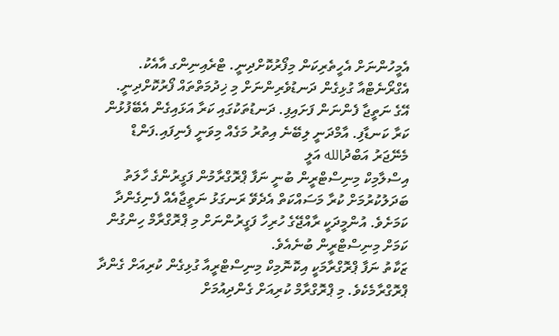އެމީހުންނަށް އެހީތެރިކަން މިފޯރުކޮށްދިނީ. ޓްރެއިނިންގ އާއެކު. އެގްރޯނެޓްއާ ގުޅިގެން ދަނޑުވެރިންނަށް މި ޚިދުމަތްތައް ފޯރުކޮށްދިނީ. އޭގެ ނަތީޖާ ފެންނަން ފަށައިފި. ދަނޑުތަކުގައި ކަރާ އަޅައިގެން އެބޭފުޅުން ކަރާ ކަނޑާފި. އާމްދަނީ ލިބޭނެ އިތުރު މަގެއް މިވަނީ ފެނިފައި.ފަންޑް މެނޭޖަރު އަބްދުالله އަލީ
އިސްލާމިކް މިނިސްޓްރީން ބުނީ ނަފާ ޕްރޮގްރާމުން ފަގީރުންގެ ހާލަތު ބަދަލުކުރުމަށް ކުރާ މަސައްކަތް އެދެވޭ ރަނގަޅު ނަތީޖާއެއް ފެނިގެންދާ ކަމަށެވެ. އުންމީދަކީ ރާއްޖޭގެ ހުރިހާ ފަގީރުންނަށް މި ޕްރޮގްރާމް ހިންގުން ކަމަށް މިނިސްޓްރީން ބުނެއެވެ.
ޒަކާތު ނަފާ ޕްރޮގްރާމަކީ އިކޮނޮމިކް މިނިސްޓްރީއާ ގުޅިގެން ކުރިއަށް ގެންދާ ޕްރޮގްރާމެކެވެ. މި ޕްރޮގްރާމް ކުރިއަށް ގެންދިއުމަށް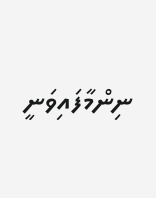ނިންމާފައިވަނީ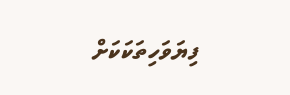ފިޔަވަހިތަކަކަށް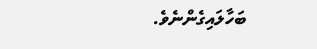ބަހާލައިގެންނެވެ.